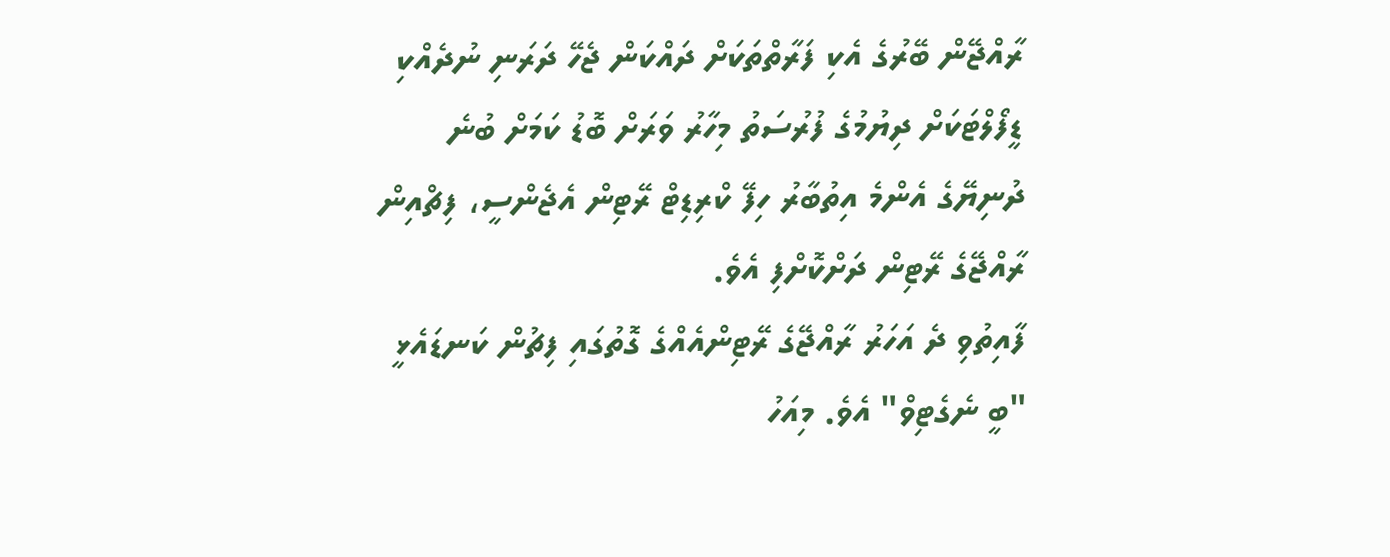ރާއްޖޭން ބޭރުގެ އެކި ފަރާތްތަކަށް ދައްކަން ޖެހޭ ދަރަނި ނުދެއްކި ޑީފޯލްޓަކަށް ދިޔުމުގެ ފުރުސަތު މިހާރު ވަރަށް ބޮޑު ކަމަށް ބުނެ ދުނިޔޭގެ އެންމެ އިތުބާރު ހިފޭ ކްރިޑިޓް ރޭޓިން އެޖެންސީ، ފިޗްއިން ރާއްޖޭގެ ރޭޓިން ދަށްކޮށްފި އެވެ.
ފާއިތުވި ދެ އަހަރު ރާއްޖޭގެ ރޭޓިންއެއްގެ ގޮތުގައި ފިޗުން ކަނޑައެޅީ "ބީ ނެގެޓިވް" އެވެ. މިއަހު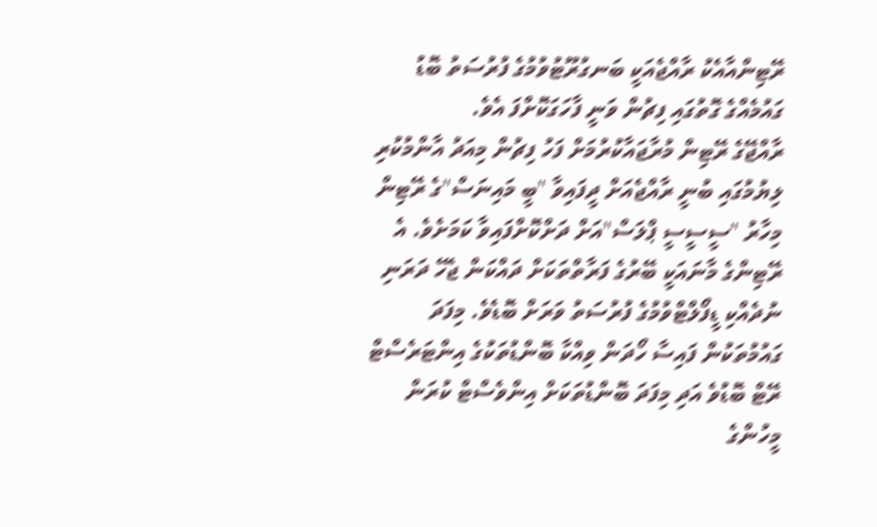ރޭޓިންއާއެކު ރާއްޖެއަކީ ބަނގުރޫޓުވުމުގެ ފުރުސަތު ބޮޑު ގައުމެއްގެ ގޮތުގައި ފިޗުން ވަނީ ފާހަގަކޮށްފަ އެވެ.
ރާއްޖޭގެ ރޭޓިން މުރާޖައާކުރުމަށް ފަހު ފިޗުން މިއަދު އާންމުކުރި ލިޔުމުގައި ބުނީ ރާއްޖެއަށް ދީފައިވާ "ބީ މައިނަސް"ގެ ރޭޓިން މިހާރު "ސީސީސީ ޕްލަސް"އަށް ދަށްކޮށްފައިވާ ކަމަށެވެ. އެ ރޭޓިންގެ މާނައަކީ ބޭރުގެ ފަރާތްތަކަށް ދައްކަން ޖެހޭ ދަރަނި ނުދެއްކި ޑީފޯލްޓްވުމުގެ ފުރުސަތު ވަރަށް ބޮޑެވެ. މިފަދަ ގައުމުތަކުން ފައިސާ ހޯދަން ވިއްކާ ބޮންޑުތަކުގެ އިންޓަރެސްޓް ރޭޓް ބޮޑުވެ އަދި މިފަދަ ބޮންޑުތަކަށް އިންވެސްޓް ކުރަން މީހުންގެ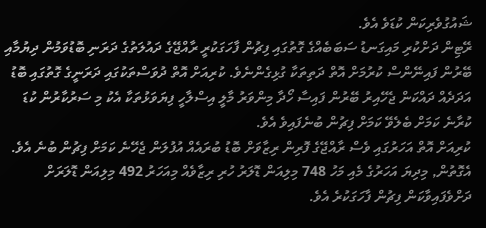ޝައުގުވެރިކަން ކުޑަވެ އެވެ.
ރޭޓިން ދަށްކުރި މައިގަނޑު ސަބަބެއްގެ ގޮތުގައި ފިޗުން ފާހަގަކުރީ ރާއްޖޭގެ ދައުލަތުގެ ދަރަނި ބޮޑުވަމުން ދިޔުމާއި ބޭރުން ފައިނޭންސް ކުރުމަށް އޮތް ދަތިތަކާ ގުޅިގެންނެވެ. ކުރިއަށް އޮތް ދުވަސްތަކުގައި ދަރަނީގެ ގޮތުގައި ބޮޑު އަދަދެއް ދައްކަން ޖެހޭއިރު ބޭރުން ފައިސާ ހޯދާ މިންވަރު މާލީ އިސްލާހީ ފިޔަވަޅުތަކާ އެކު މި ސަރުކާރުން ކުޑަ ކުރާނެ ކަމަށް ބެލެވޭ ކަމަށް ފިޗުން ބުނެފައިވެ އެވެ.
ކުރިއަށް އޮތް އަހަރުގައި ވެސް ރާއްޖޭގެ ފޮރިން ރިޒާވަށް ބޮޑު ބުރައެއް އުފުލަން ޖެހޭނެ ކަމަށް ފިޗުން ބުނެ އެވެ. އެގޮތުން, މިދިޔަ އަހަރުގެ މެއި މަހު 748 މިލިއަން ޑޮލަރު ހުރި ރިޒާވެއް މިއަހަރު 492 މިލިއަން ޑޮލަރަށް ދަށްވެފައިވާކަން ފިޗުން ފާހަގަކުރެ އެވެ.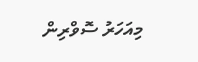މިއަހަރު ސޮވްރިން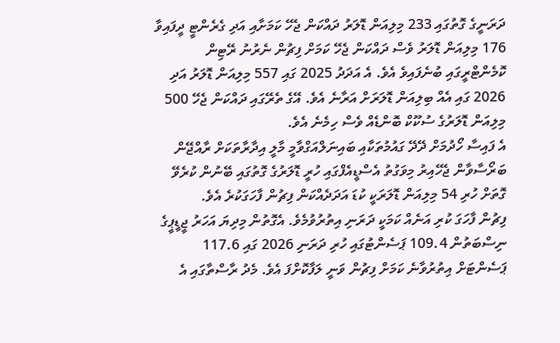ދަރަނީގެ ގޮތުގައި 233 މިލިއަން ޑޮލަރު ދައްކަން ޖެހޭ ކަމަށާއި އަދި ގެރެންޓީ ދީފައިވާ 176 މިލިއަން ޑޮލަރު ވެސް ދައްކަން ޖެހޭ ކަމަށް ފިޗުން ނެރުނު ރޭޓިން ކޮމެންޓްރީގައި ބުނެފައިވެ އެވެ. އެ އަދަދު 2025 ގައި 557 މިލިއަން ޑޮލަރު އަދި 2026 ގައި އެއް ބިލިއަން ޑޮލަރަށް އަރާނެ އެވެ. އޭގެ ތެރޭގައި ދައްކަން ޖެހޭ 500 މިލިއަން ޑޮލަރުގެ ސުކޫކް ބޮންޑެއް ވެސް ހިމެނެ އެވެ.
އެ ފައިސާ ހޯދުމަށް ދޭދޭ ގައުމުތަކާއި ބައިނަލްއަގްވާމީ މާލީ އިދާރާތަކަށް ރާއްޖޭން ބަރޯސާވާން ޖެހޭއިރު މިވަގުތު އެސްޑީއެފްގައި ހުރީ ޑޮލަރުގެ ގޮތުގައި ބޭނުން ކުރެވޭ ގޮތަށް ހުރި 54 މިލިއަން ޑޮލަރަކީ ކުޑަ އަދަދެއްކަން ފިޗުން ފާހަގަކުރެ އެވެ.
ފިޗުން ފާހަގަ ކުރި އަނެއް ކަމަކީ ދަރަނި އިތުރުވުމެވެ. އެގޮތުން މިދިޔަ އަހަރު ޖީޑީޕީގެ ނިސްބަތުން 109.4 ޕަސެންޓުގައި ހުރި ދަރަނި 2026 ގައި 117.6 ޕަސެންޓަށް އިތުރުވާނެ ކަމަށް ފިޗުން ވަނީ ލަފާކޮށްފަ އެވެ. މެދު ރާސްތާގައި އެ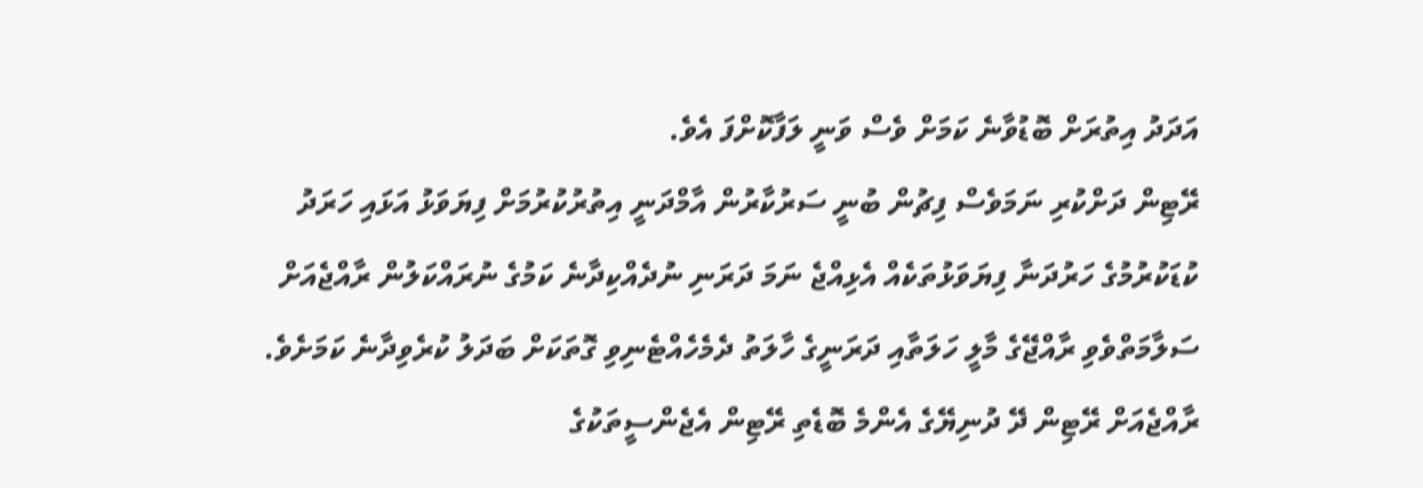އަދަދު އިތުރަށް ބޮޑުވާނެ ކަމަށް ވެސް ވަނީ ލަފާކޮށްފަ އެވެ.
ރޭޓިން ދަށްކުރި ނަމަވެސް ފިޗުން ބުނީ ސަރުކާރުން އާމްދަނީ އިތުރުކުރުމަށް ފިޔަވަޅު އަޅައި ހަރަދު ކުޑަކުރުމުގެ ހަރުދަނާ ފިޔަވަޅުތަކެއް އެޅިއްޖެ ނަމަ ދަރަނި ނުދެއްކިދާނެ ކަމުގެ ނުރައްކަލުން ރާއްޖެއަށް ސަލާމަތްވެވި ރާއްޖޭގެ މާލީ ހަލަތާއި ދަރަނީގެ ހާލަތު ދެމެހެއްޓެނިވި ގޮތަކަށް ބަދަލު ކުރެވިދާނެ ކަމަށެވެ.
ރާއްޖެއަށް ރޭޓިން ދޭ ދުނިޔޭގެ އެންމެ ބޮޑެތި ރޭޓިން އެޖެންސީތަކުގެ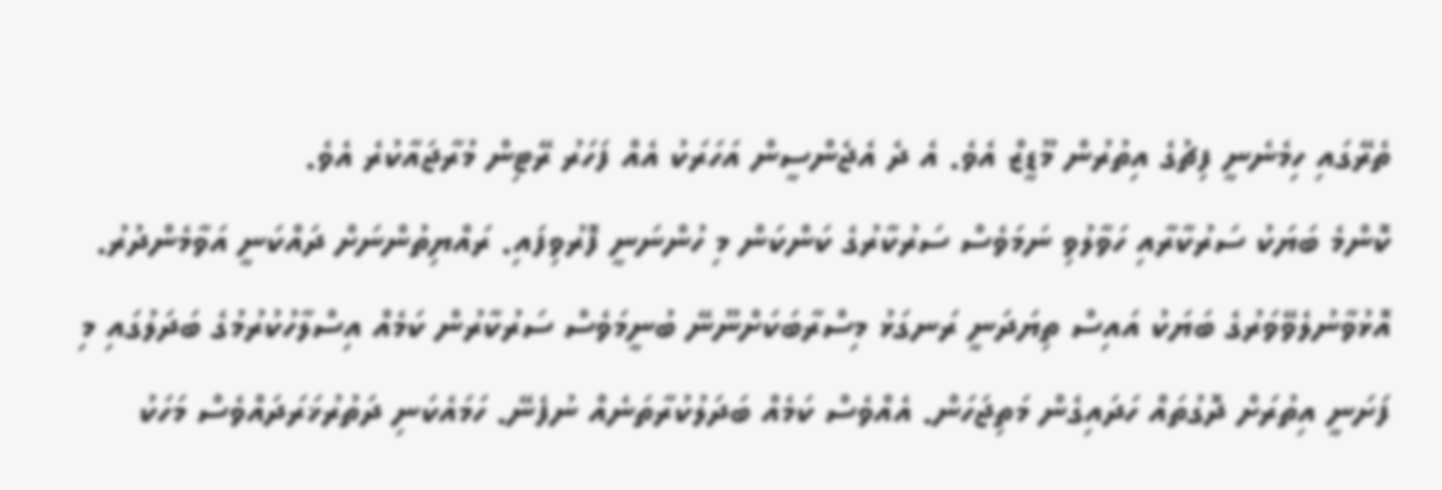ތެރޭގައި ހިމެނެނީ ފިޗުގެ އިތުރުން މޫޑީޒް އެވެ. އެ ދެ އެޖެންސީން އަހަރަކު އެއް ފަހަރު ރޭޓިން މުރާޖައާކުރެ އެވެ.
ކޮންމެ ބަޔަކު ސަރުކާރާއި ހަވާލުވި ނަމަވެސް ސަރުކާރުގެ ކަންކަން މި ހުންނަނީ ފޮރުވިފައި. ރައްޔިތުންނަށް ދައްކަނީ އަވާމެންދުރު. އޮޅުވާނުލެވޭވަރުގެ ބަޔަކު އައިސް ތިޔަދަނީ ރަނގަޅު މިސްރާބަކަށްނޫނޭ ބުނީމަވެސް ސަރުކާރުން ކަމެއް އިސްލާހުކުރުމުގެ ބަދަލުގައި މި ފަށަނީ އިތުރަށް ދޮގުތައް ހަދައިގެން މަތިޖަހަން. އެއްވެސް ކަމެއް ބަދަލުކުރާތަނެއް ނުފެނޭ. ހަމައެކަނި ދަތުރުޚަރަދައްވެސް މަހަކު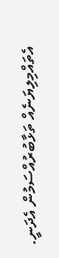އެތައްމިލިޔަނެއް ތަޅާބުރުއްސަމުން އެދަނީ.